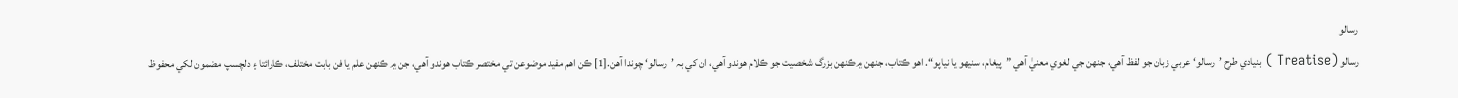رسالو
رسالو (Treatise ) بنيادي طرح ’رسالو‘ عربي زبان جو لفظ آھي، جنهن جي لغوي معنيٰ آهي ”پيغام، سنيھو يا نياپو“. اھو ڪتاب، جنھن ۾ڪنهن بزرگ شخصيت جو ڪلام ھوندو آھي، ان کي بہ ’رسالو‘ چوندا آهن.[1] ڪن اھم مفيد موضوعن تي مختصر ڪتاب هوندو آهي، جن ۾ ڪنهن علم يا فن بابت مختلف، ڪارائتا ۽ دلچسپ مضمون لکي محفوظ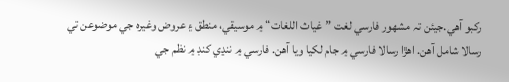رکبو آهي.جيئن تہ مشھور فارسي لغت ”غياث اللغات“ ۾ موسيقي، منطق ۽ عروض وغيره جي موضوعن تي رسالا شامل آهن. اهڙا رسالا فارسي ۾ جام لکيا ويا آھن. فارسي ۾ ننڍي کنڊ ۾ نظم جي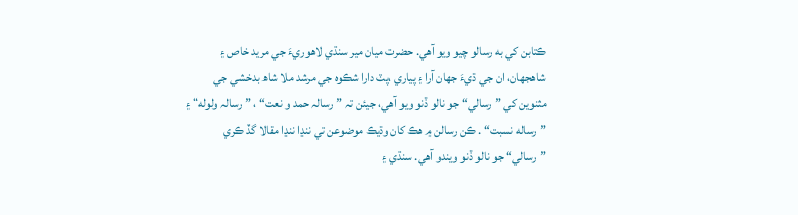ڪتابن کي به رسالو چيو ويو آھي. حضرت ميان مير سنڌي لاهوريءَ جي مريد خاص ۽ شاهجھان، ان جي ڌيءَ جھان آرا ۽ پياري ،پٽ دارا شڪوه جي مرشد ملا شاھ بدخشي جي مثنوين کي ”رسالي“ جو نالو ڏنو ويو آهي، جيئن تہ ”رسالہ حمد و نعت“ ، ”رسالہ ولوله“ ۽ ”رساله نسبت“ . ڪن رسالن ۾ ھڪ کان وڌيڪ موضوعن تي ننڍا ننڍا مقالا گڏ ڪري ”رسالي“ جو نالو ڏنو ويندو آھي. سنڌي ۽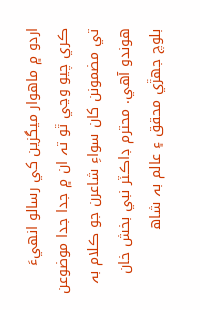اردو ۾ ماھوار ميگزين کي رسالو انهيءَ ڪري چيو وڃي ٿو تہ ان ۾ جدا جدا موضوعن تي مضمونن کان سواءِ شاعرن جو ڪلام بہ ھوندو آھي. محترم ڊاڪٽر نبي بخش خان بلوچ جھڙي محقق ۽ عالم بہ شاھ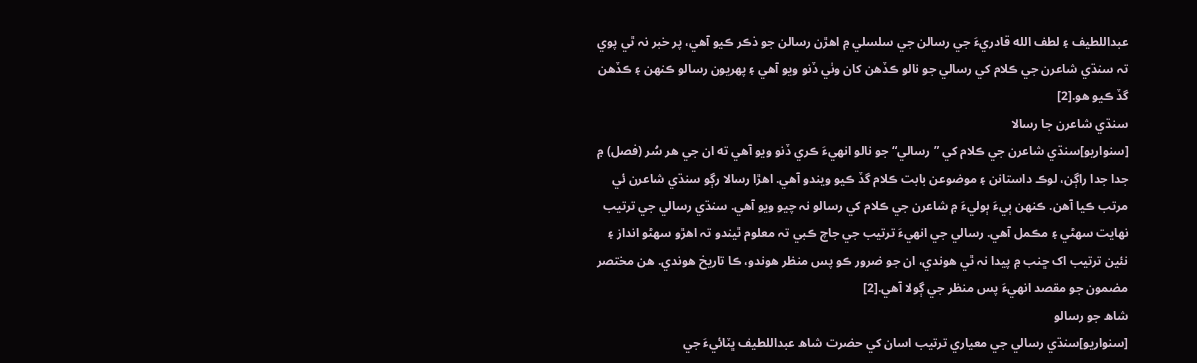عبداللطيف ۽ لطف الله قادريءَ جي رسالن جي سلسلي ۾ اھڙن رسالن جو ذڪر ڪيو آھي، پر خبر نہ ٿي پوي تہ سنڌي شاعرن جي ڪلام کي رسالي جو نالو ڪڏھن کان وٺي ڏنو ويو آھي ۽ پھريون رسالو ڪنھن ۽ ڪڏھن گڏ ڪيو ھو.[2]
سنڌي شاعرن جا رسالا
[سنواريو]سنڌي شاعرن جي ڪلام کي ”رسالي“ جو نالو انهيءَ ڪري ڏنو ويو آهي ته ان جي هر سُر (فصل) ۾ جدا جدا راڳن، لوڪ داستانن ۽ موضوعن بابت ڪلام گڏ ڪيو ويندو آھي. اھڙا رسالا رڳو سنڌي شاعرن ئي مرتب ڪيا آھن. ڪنھن ٻيءَ ٻوليءَ ۾ شاعرن جي ڪلام کي رسالو نہ چيو ويو آھي. سنڌي رسالي جي ترتيب نھايت سھڻي ۽ مڪمل آھي. رسالي جي انهيءَ ترتيب جي جاچ ڪبي تہ معلوم ٿيندو تہ اھڙو سھڻو انداز ۽ نئين ترتيب اک ڇنب ۾ پيدا نہ ٿي ھوندي، ان جو ضرور ڪو پس منظر ھوندو، ڪا تاريخ ھوندي. ھن مختصر مضمون جو مقصد انهيءَ پس منظر جي ڳولا آھي.[2]
شاھ جو رسالو
[سنواريو]سنڌي رسالي جي معياري ترتيب اسان کي حضرت شاھ عبداللطيف ڀٽائيءَ جي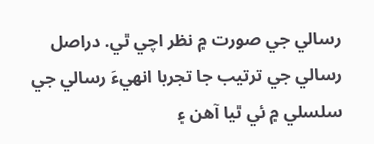رسالي جي صورت ۾ نظر اچي ٿي. دراصل رسالي جي ترتيب جا تجربا انهيءَ رسالي جي سلسلي ۾ ئي ٿيا آھن ۽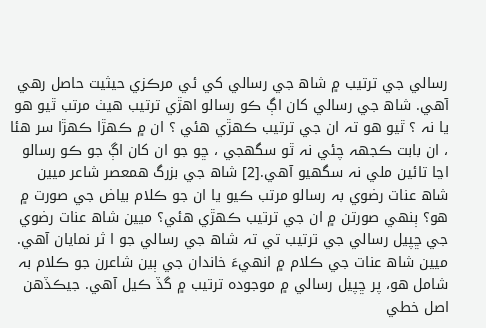رسالي جي ترتيب ۾ شاھ جي رسالي کي ئي مرڪزي حيثيت حاصل رھي آھي. شاھ جي رسالي کان اڳ ڪو رسالو اھڙي ترتيب ھيٺ مرتب ٿيو ھو يا نہ ؟ ٿيو ھو تہ ان جي ترتيب ڪھڙي ھئي ؟ ان ۾ ڪھڙا ڪھڙا سر ھئا ، ان بابت ڪجهہ چئي نہ ٿو سگهجي ، ڇو جو ان کان اڳ جو ڪو رسالو اڃا تائين ملي نہ سگهيو آھي.[2] شاھ جي بزرگ ھمعصر شاعر ميين شاھ عنات رضوي بہ رسالو مرتب ڪيو يا ان جو ڪلام بياض جي صورت ۾ ھو؟ ٻنهي صورتن ۾ ان جي ترتيب ڪھڙي ھئي؟ ميين شاھ عنات رضوي جي ڇپيل رسالي جي ترتيب تي تہ شاھ جي رسالي جو ا ثر نمايان آھي. ميين شاھ عنات جي ڪلام ۾ انهيءَ خاندان جي ٻين شاعرن جو ڪلام بہ شامل ھو، پر ڇپيل رسالي ۾ موجوده ترتيب ۾ گڏ ڪيل آھي. جيڪڏھن اصل خطي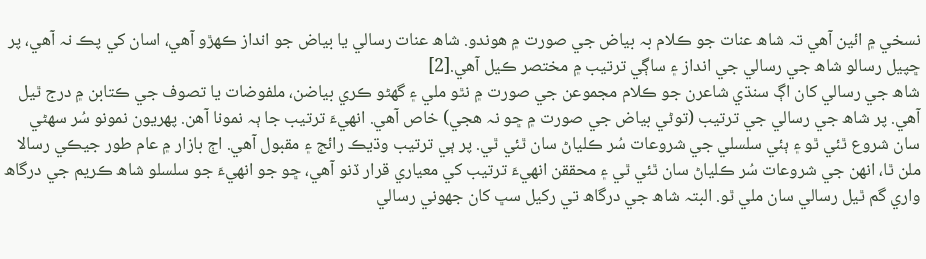نسخي ۾ ائين آھي تہ شاھ عنات جو ڪلام بہ بياض جي صورت ۾ ھوندو. شاھ عنات رسالي يا بياض جو انداز ڪھڙو آھي، اسان کي پڪ نہ آھي، پر ڇپيل رسالو شاھ جي رسالي جي انداز ۽ ساڳي ترتيب ۾ مختصر ڪيل آھي.[2]
شاھ جي رسالي کان اڳ سنڌي شاعرن جو ڪلام مجموعن جي صورت ۾ نٿو ملي ۽ گهڻو ڪري بياضن، ملفوضات يا تصوف جي ڪتابن ۾ درج ٿيل آھي. پر شاھ جي رسالي جي ترتيب (توڻي بياض جي صورت ۾ ڇو نہ ھجي) خاص آھي. انهيءَ ترتيب جا ٻہ نمونا آھن. پھريون نمونو سُر سھڻي سان شروع ٿئي ٿو ۽ ٻئي سلسلي جي شروعات سُر ڪلياڻ سان ٿئي ٿي. پر ٻي ترتيب وڌيڪ رائج ۽ مقبول آھي. اڄ بازار ۾ عام طور جيڪي رسالا ملن ٿا، انهن جي شروعات سُر ڪلياڻ سان ٿئي ٿي ۽ محققن انهيءَ ترتيب کي معياري قرار ڏنو آھي، ڇو جو انهيءَ جو سلسلو شاھ ڪريم جي درگاھ واري گم ٿيل رسالي سان ملي ٿو. البتہ شاھ جي درگاھ تي رکيل سڀ کان جهوني رسالي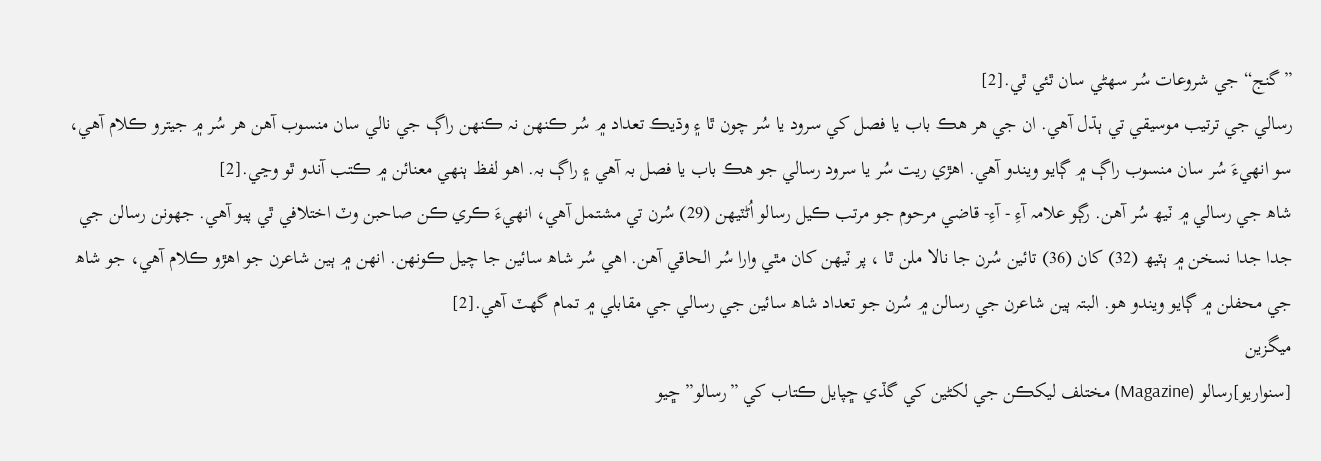”گنج“ جي شروعات سُر سھڻي سان ٿئي ٿي.[2]
رسالي جي ترتيب موسيقي تي ٻڌل آھي. ان جي ھر ھڪ باب يا فصل کي سرود يا سُر چون ٿا ۽ وڌيڪ تعداد ۾ سُر ڪنھن نہ ڪنھن راڳ جي نالي سان منسوب آھن ھر سُر ۾ جيترو ڪلام آھي، سو انهيءَ سُر سان منسوب راڳ ۾ ڳايو ويندو آھي. اھڙي ريت سُر يا سرود رسالي جو ھڪ باب يا فصل بہ آھي ۽ راڳ بہ. اهو لفظ ٻنهي معنائن ۾ ڪتب آندو ٿو وڃي.[2]
شاھ جي رسالي ۾ ٽيھ سُر آھن. رڳو علامہ آءِ - آءِ- قاضي مرحوم جو مرتب ڪيل رسالو اُڻٽيھن (29) سُرن تي مشتمل آھي، انهيءَ ڪري ڪن صاحبن وٽ اختلافي ٿي پيو آھي. جهونن رسالن جي جدا جدا نسخن ۾ ٻٽيھ (32) کان (36) تائين سُرن جا نالا ملن ٿا ، پر ٽيھن کان مٿي وارا سُر الحاقي آھن. اھي سُر شاھ سائين جا چيل ڪونهن. انهن ۾ ٻين شاعرن جو اھڙو ڪلام آھي، جو شاھ جي محفلن ۾ ڳايو ويندو ھو. البتہ ٻين شاعرن جي رسالن ۾ سُرن جو تعداد شاھ سائين جي رسالي جي مقابلي ۾ تمام گهٽ آھي.[2]
ميگزين
[سنواريو]رسالو (Magazine) مختلف ليکڪن جي لکڻين کي گڏي ڇپايل ڪتاب کي ”رسالو” ڇيو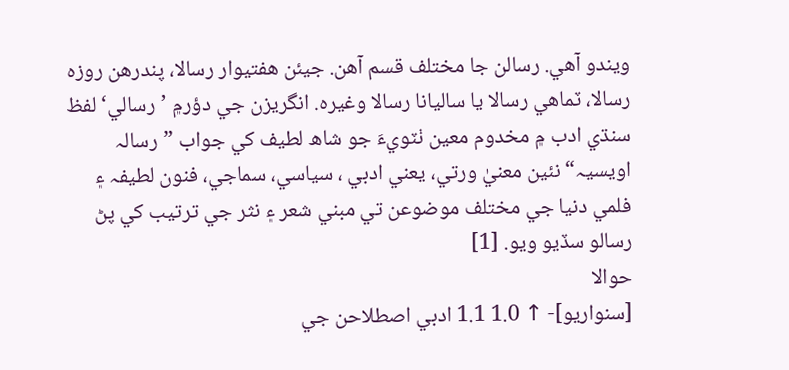ويندو آھي. رسالن جا مختلف قسم آھن. جيئن ھفتيوار رسالا، پندرھن روزه رسالا، ٽماھي رسالا يا ساليانا رسالا وغيره. انگريزن جي دؤر۾ ’رسالي‘ لفظ سنڌي ادب ۾ مخدوم معين ٺٽويءَ جو شاھ لطيف کي جواب ”رسالہ اويسيہ“ نئين معنيٰ ورتي، يعني ادبي ، سياسي، سماجي، فنون لطيفہ ۽ فلمي دنيا جي مختلف موضوعن تي مبني شعر ۽ نثر جي ترتيب کي پڻ رسالو سڏيو ويو. [1]
حوالا
[سنواريو]- ↑ 1.0 1.1 ادبي اصطلاحن جي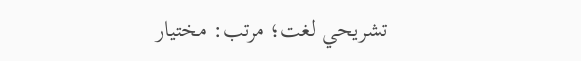تشريحي لغت؛ مرتب: مختيار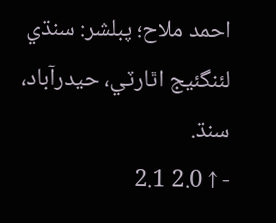احمد ملاح؛ پبلشر: سنڌي لئنگئيج اٿارٽي، حيدرآباد، سنڌ.
- ↑ 2.0 2.1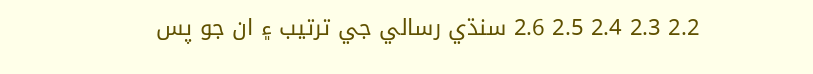2.2 2.3 2.4 2.5 2.6 سنڌي رسالي جي ترتيب ۽ ان جو پس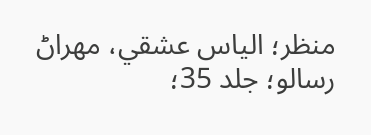منظر؛ الياس عشقي، مھراڻ رسالو؛ جلد 35؛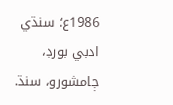1986ع؛ سنڌي ادبي بورڊ، ڄامشورو، سنڌ.